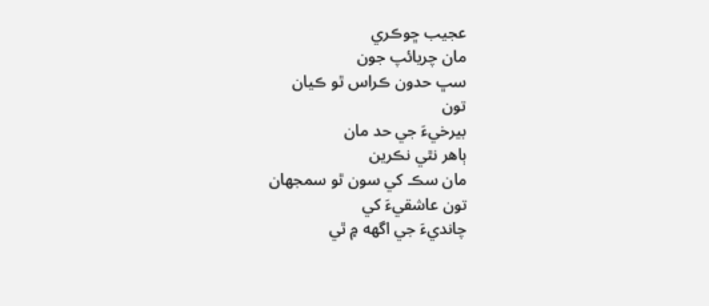عجيب ڇوڪري
مان چريائپ جون
سڀ حدون ڪراس ٿو ڪيان
تون
بيرخيءَ جي حد مان
ٻاھر نٿي نڪرين
مان سڪ کي سون ٿو سمجھان
تون عاشقيءَ کي
چانديءَ جي اگهه ۾ ٿي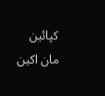کپائين
مان اکين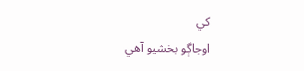کي
اوجاڳو بخشيو آهي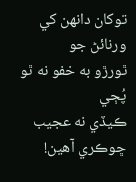توکان دانھن کي ورنائڻ جو
ٿورڙو به خفو نه ٿو پُڄي
ڪيڏي نه عجيب ڇوڪري آهين!